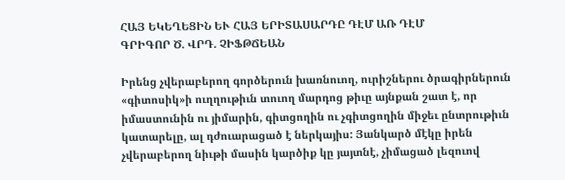ՀԱՅ ԵԿԵՂԵՑԻՆ ԵՒ ՀԱՅ ԵՐԻՏԱՍԱՐԴԸ ԴԷՄ ԱՌ ԴԷՄ
ԳՐԻԳՈՐ Ծ. ՎՐԴ. ՉԻՖԹՃԵԱՆ

Իրենց չվերաբերող գործերուն խառնուող, ուրիշներու ծրագիրներուն «գիտոսիկ»ի ուղղութիւն տուող մարդոց թիւը այնքան շատ է, որ իմաստունին ու յիմարին, գիտցողին ու չգիտցողին միջեւ ընտրութիւն կատարելը, ալ դժուարացած է ներկայիս: Յանկարծ մէկը իրեն չվերաբերող նիւթի մասին կարծիք կը յայտնէ, չիմացած լեզուով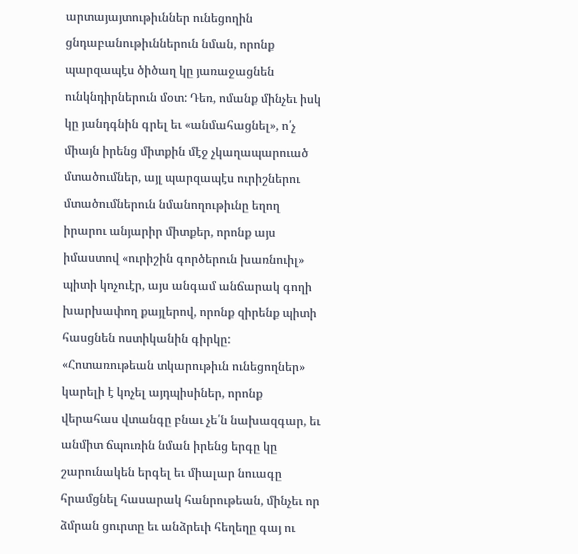արտայայտութիւններ ունեցողին ցնդաբանութիւններուն նման, որոնք պարզապէս ծիծաղ կը յառաջացնեն ունկնդիրներուն մօտ: Դեռ, ոմանք մինչեւ իսկ կը յանդգնին գրել եւ «անմահացնել», ո՛չ միայն իրենց միտքին մէջ չկաղապարուած մտածումներ, այլ պարզապէս ուրիշներու մտածումներուն նմանողութիւնը եղող իրարու անյարիր միտքեր, որոնք այս իմաստով «ուրիշին գործերուն խառնուիլ» պիտի կոչուէր, այս անգամ անճարակ գողի խարխափող քայլերով, որոնք զիրենք պիտի հասցնեն ոստիկանին գիրկը:
«Հոտառութեան տկարութիւն ունեցողներ» կարելի է կոչել այդպիսիներ, որոնք վերահաս վտանգը բնաւ չե՛ն նախազգար, եւ անմիտ ճպուռին նման իրենց երգը կը շարունակեն երգել եւ միալար նուագը հրամցնել հասարակ հանրութեան, մինչեւ որ ձմրան ցուրտը եւ անձրեւի հեղեղը գայ ու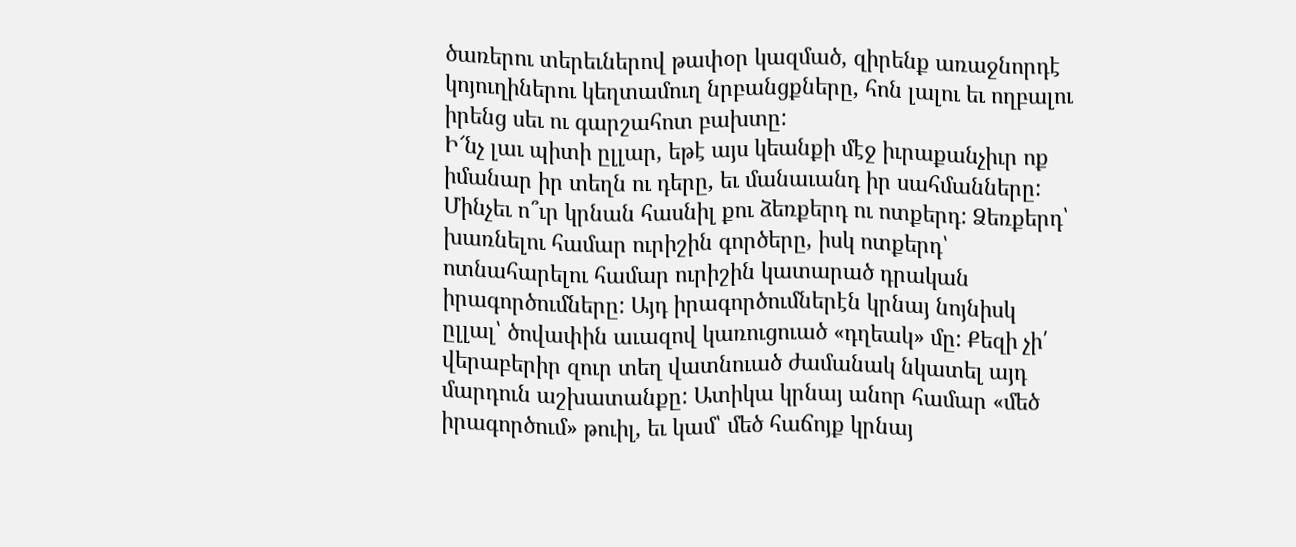ծառերու տերեւներով թափօր կազմած, զիրենք առաջնորդէ կոյուղիներու կեղտամուղ նրբանցքները, հոն լալու եւ ողբալու իրենց սեւ ու գարշահոտ բախտը:
Ի՜նչ լաւ պիտի ըլլար, եթէ այս կեանքի մէջ իւրաքանչիւր ոք իմանար իր տեղն ու դերը, եւ մանաւանդ իր սահմանները: Մինչեւ ո՞ւր կրնան հասնիլ քու ձեռքերդ ու ոտքերդ: Ձեռքերդ՝ խառնելու համար ուրիշին գործերը, իսկ ոտքերդ՝ ոտնահարելու համար ուրիշին կատարած դրական իրագործումները: Այդ իրագործումներէն կրնայ նոյնիսկ ըլլալ՝ ծովափին աւազով կառուցուած «դղեակ» մը: Քեզի չի՛ վերաբերիր զուր տեղ վատնուած ժամանակ նկատել այդ մարդուն աշխատանքը: Ատիկա կրնայ անոր համար «մեծ իրագործում» թուիլ, եւ կամ՝ մեծ հաճոյք կրնայ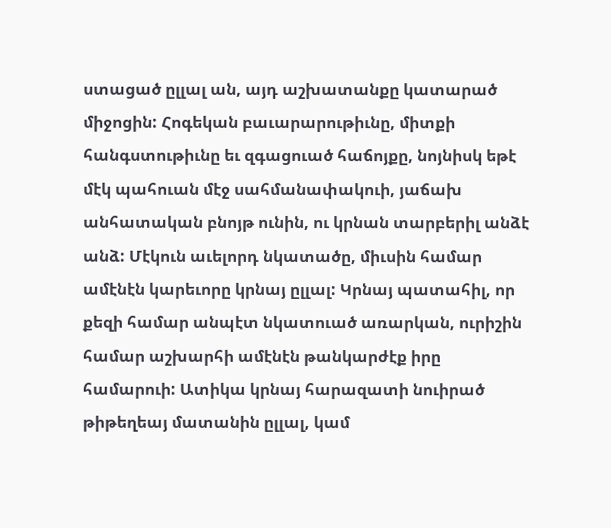ստացած ըլլալ ան, այդ աշխատանքը կատարած միջոցին: Հոգեկան բաւարարութիւնը, միտքի հանգստութիւնը եւ զգացուած հաճոյքը, նոյնիսկ եթէ մէկ պահուան մէջ սահմանափակուի, յաճախ անհատական բնոյթ ունին, ու կրնան տարբերիլ անձէ անձ: Մէկուն աւելորդ նկատածը, միւսին համար ամէնէն կարեւորը կրնայ ըլլալ: Կրնայ պատահիլ, որ քեզի համար անպէտ նկատուած առարկան, ուրիշին համար աշխարհի ամէնէն թանկարժէք իրը համարուի: Ատիկա կրնայ հարազատի նուիրած թիթեղեայ մատանին ըլլալ, կամ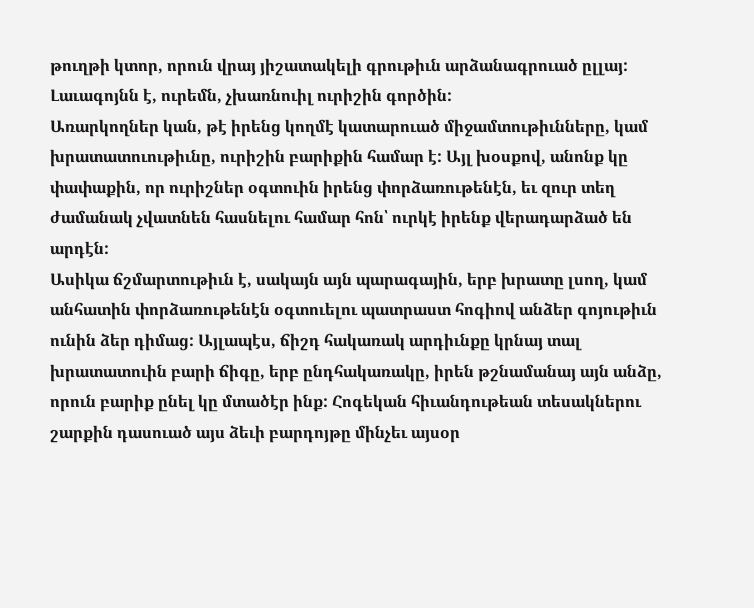թուղթի կտոր, որուն վրայ յիշատակելի գրութիւն արձանագրուած ըլլայ: Լաւագոյնն է, ուրեմն, չխառնուիլ ուրիշին գործին:
Առարկողներ կան, թէ իրենց կողմէ կատարուած միջամտութիւնները, կամ խրատատուութիւնը, ուրիշին բարիքին համար է: Այլ խօսքով, անոնք կը փափաքին, որ ուրիշներ օգտուին իրենց փորձառութենէն, եւ զուր տեղ ժամանակ չվատնեն հասնելու համար հոն՝ ուրկէ իրենք վերադարձած են արդէն:
Ասիկա ճշմարտութիւն է, սակայն այն պարագային, երբ խրատը լսող, կամ անհատին փորձառութենէն օգտուելու պատրաստ հոգիով անձեր գոյութիւն ունին ձեր դիմաց: Այլապէս, ճիշդ հակառակ արդիւնքը կրնայ տալ խրատատուին բարի ճիգը, երբ ընդհակառակը, իրեն թշնամանայ այն անձը, որուն բարիք ընել կը մտածէր ինք: Հոգեկան հիւանդութեան տեսակներու շարքին դասուած այս ձեւի բարդոյթը մինչեւ այսօր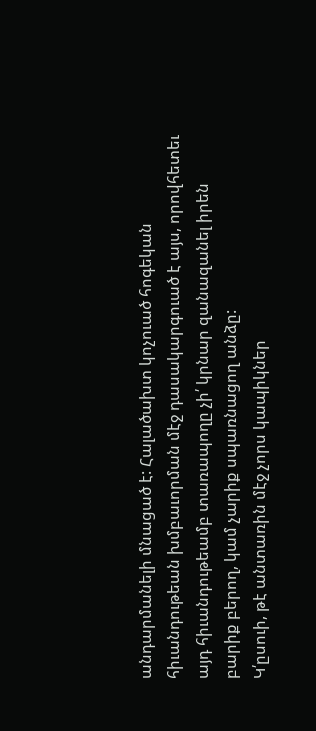անդարմանելի մնացած է: Հալածախտ կոչուած հոգեկան հիւանդութեան խմբաւորման մէջ դասակարգուած է այս, որովհետեւ այդ հիւանդութեամբ տառապողը չի՛ կրնար զանազանել իրեն բարիք բերող, կամ չարիք սպառնացող անձը:
Կ՛ըսուի, թէ անտառին մէջ չորս կապիկներ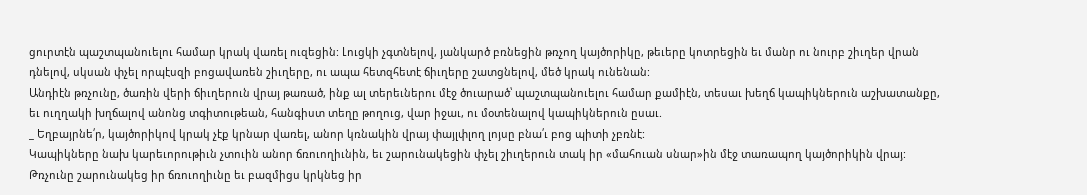ցուրտէն պաշտպանուելու համար կրակ վառել ուզեցին: Լուցկի չգտնելով, յանկարծ բռնեցին թռչող կայծորիկը, թեւերը կոտրեցին եւ մանր ու նուրբ շիւղեր վրան դնելով, սկսան փչել որպէսզի բոցավառեն շիւղերը, ու ապա հետզհետէ ճիւղերը շատցնելով, մեծ կրակ ունենան:
Անդիէն թռչունը, ծառին վերի ճիւղերուն վրայ թառած, ինք ալ տերեւներու մէջ ծուարած՝ պաշտպանուելու համար քամիէն, տեսաւ խեղճ կապիկներուն աշխատանքը, եւ ուղղակի խղճալով անոնց տգիտութեան, հանգիստ տեղը թողուց, վար իջաւ, ու մօտենալով կապիկներուն ըսաւ.
_ Եղբայրնե՛ր, կայծորիկով կրակ չէք կրնար վառել, անոր կռնակին վրայ փայլփլող լոյսը բնա՛ւ բոց պիտի չբռնէ:
Կապիկները նախ կարեւորութիւն չտուին անոր ճռուողիւնին, եւ շարունակեցին փչել շիւղերուն տակ իր «մահուան սնար»ին մէջ տառապող կայծորիկին վրայ: Թռչունը շարունակեց իր ճռուողիւնը եւ բազմիցս կրկնեց իր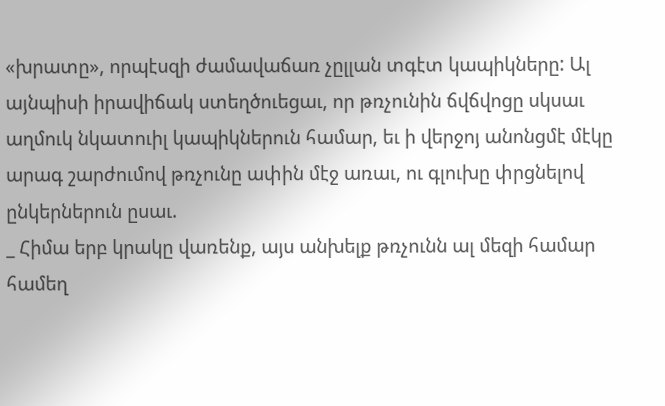«խրատը», որպէսզի ժամավաճառ չըլլան տգէտ կապիկները: Ալ այնպիսի իրավիճակ ստեղծուեցաւ, որ թռչունին ճվճվոցը սկսաւ աղմուկ նկատուիլ կապիկներուն համար, եւ ի վերջոյ անոնցմէ մէկը արագ շարժումով թռչունը ափին մէջ առաւ, ու գլուխը փրցնելով ընկերներուն ըսաւ.
_ Հիմա երբ կրակը վառենք, այս անխելք թռչունն ալ մեզի համար համեղ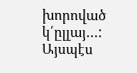խորոված կ՛ըլլայ…:
Այսպէս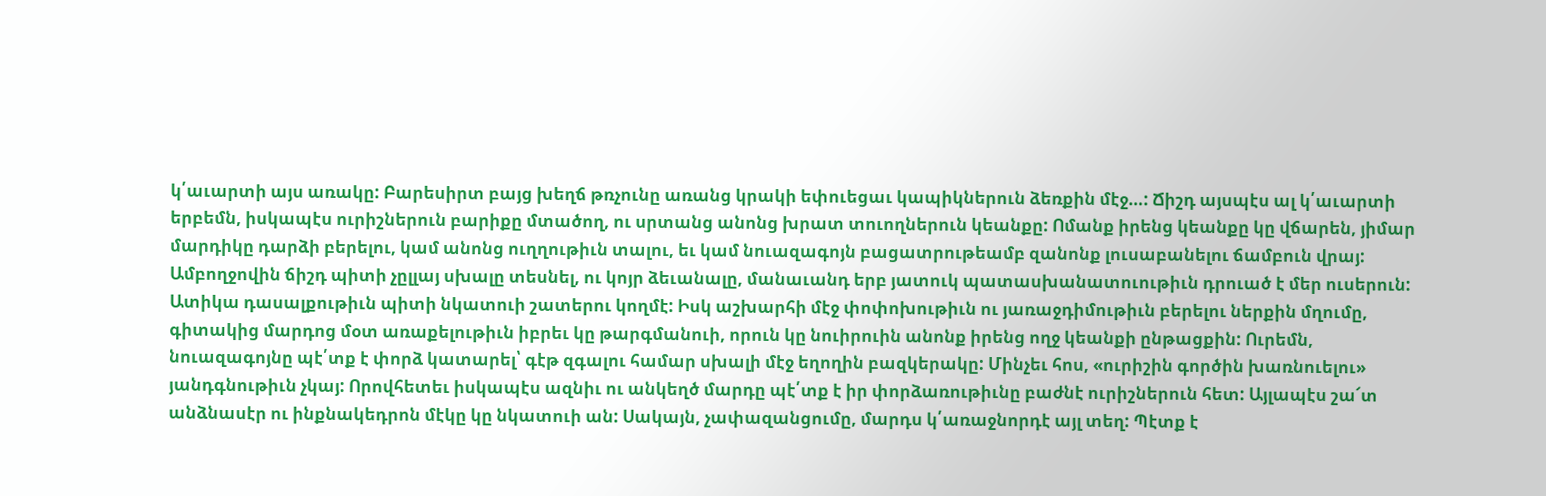կ՛աւարտի այս առակը: Բարեսիրտ բայց խեղճ թռչունը առանց կրակի եփուեցաւ կապիկներուն ձեռքին մէջ…: Ճիշդ այսպէս ալ կ՛աւարտի երբեմն, իսկապէս ուրիշներուն բարիքը մտածող, ու սրտանց անոնց խրատ տուողներուն կեանքը: Ոմանք իրենց կեանքը կը վճարեն, յիմար մարդիկը դարձի բերելու, կամ անոնց ուղղութիւն տալու, եւ կամ նուազագոյն բացատրութեամբ զանոնք լուսաբանելու ճամբուն վրայ:
Ամբողջովին ճիշդ պիտի չըլլայ սխալը տեսնել, ու կոյր ձեւանալը, մանաւանդ երբ յատուկ պատասխանատուութիւն դրուած է մեր ուսերուն: Ատիկա դասալքութիւն պիտի նկատուի շատերու կողմէ: Իսկ աշխարհի մէջ փոփոխութիւն ու յառաջդիմութիւն բերելու ներքին մղումը, գիտակից մարդոց մօտ առաքելութիւն իբրեւ կը թարգմանուի, որուն կը նուիրուին անոնք իրենց ողջ կեանքի ընթացքին: Ուրեմն, նուազագոյնը պէ՛տք է փորձ կատարել՝ գէթ զգալու համար սխալի մէջ եղողին բազկերակը: Մինչեւ հոս, «ուրիշին գործին խառնուելու» յանդգնութիւն չկայ: Որովհետեւ իսկապէս ազնիւ ու անկեղծ մարդը պէ՛տք է իր փորձառութիւնը բաժնէ ուրիշներուն հետ: Այլապէս շա՜տ անձնասէր ու ինքնակեդրոն մէկը կը նկատուի ան: Սակայն, չափազանցումը, մարդս կ՛առաջնորդէ այլ տեղ: Պէտք է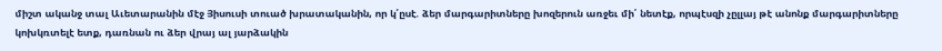միշտ ականջ տալ Աւետարանին մէջ Յիսուսի տուած խրատականին, որ կ՛ըսէ. ձեր մարգարիտները խոզերուն առջեւ մի՛ նետէք, որպէսզի չըլլայ թէ անոնք մարգարիտները կոխկռտելէ ետք, դառնան ու ձեր վրայ ալ յարձակին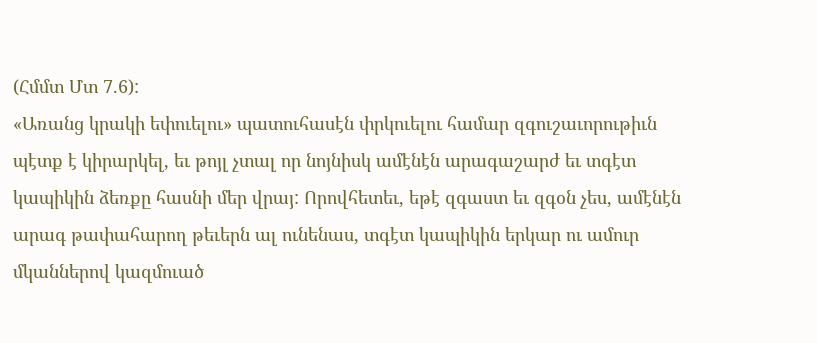(Հմմտ Մտ 7.6):
«Առանց կրակի եփուելու» պատուհասէն փրկուելու համար զգուշաւորութիւն պէտք է կիրարկել, եւ թոյլ չտալ որ նոյնիսկ ամէնէն արագաշարժ եւ տգէտ կապիկին ձեռքը հասնի մեր վրայ: Որովհետեւ, եթէ զգաստ եւ զգօն չես, ամէնէն արագ թափահարող թեւերն ալ ունենաս, տգէտ կապիկին երկար ու ամուր մկաններով կազմուած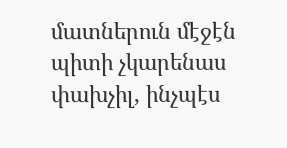մատներուն մէջէն պիտի չկարենաս փախչիլ, ինչպէս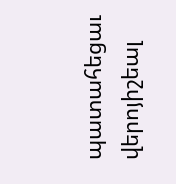պատահեցաւ վերոյիշեալ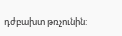դժբախտ թռչունին: